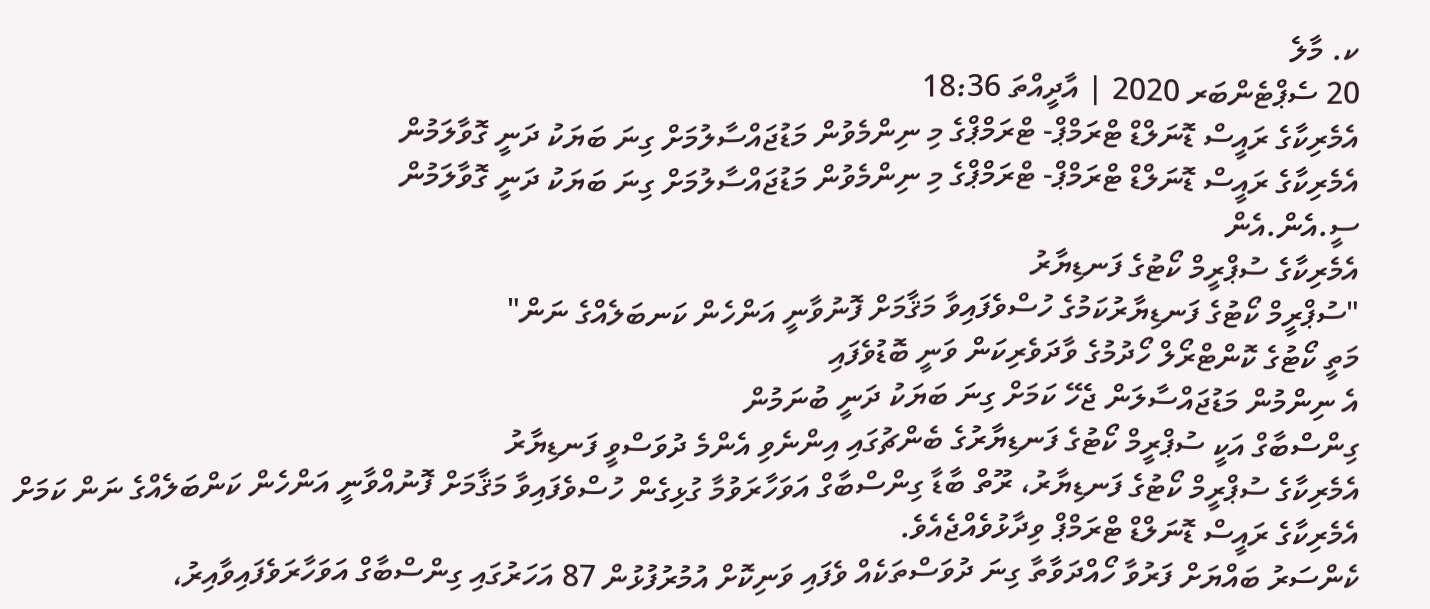ކ. މާލެ
20 ސެޕްޓެންބަރ 2020 | އާދީއްތަ 18:36
އެމެރިކާގެ ރައީސް ޑޮނަލްޑް ޓްރަމްޕް- ޓްރަމްޕްގެ މި ނިންމެވުން މަޑުޖައްސާލުމަށް ގިނަ ބަޔަކު ދަނީ ގޮވާލަމުން
އެމެރިކާގެ ރައީސް ޑޮނަލްޑް ޓްރަމްޕް- ޓްރަމްޕްގެ މި ނިންމެވުން މަޑުޖައްސާލުމަށް ގިނަ ބަޔަކު ދަނީ ގޮވާލަމުން
ސީ.އެން.އެން
އެމެރިކާގެ ސުޕްރީމް ކޯޓުގެ ފަނޑިޔާރު
"ސުޕްރީމް ކޯޓުގެ ފަނޑިޔާރުކަމުގެ ހުސްވެފައިވާ މަޤާމަށް ފޮނުވާނީ އަންހެން ކަނބަލެއްގެ ނަން"
މަތީ ކޯޓުގެ ކޮންޓްރޯލް ހޯދުމުގެ ވާދަވެރިކަން ވަނީ ބޮޑުވެފައި
އެ ނިންމުން މަޑުޖައްސާލަން ޖެހޭ ކަމަށް ގިނަ ބަޔަކު ދަނީ ބުނަމުން
ގިންސްބާގް އަކީ ސުޕްރީމް ކޯޓުގެ ފަނޑިޔާރުގެ ބެންޗުގައި އިންނެވި އެންމެ ދުވަސްވީ ފަނޑިޔާރު
އެމެރިކާގެ ސުޕްރީމް ކޯޓުގެ ފަނޑިޔާރު، ރޫތް ބާޑާ ގިންސްބާގް އަވަހާރަވުމާ ގުޅިގެން ހުސްވެފައިވާ މަޤާމަށް ފޮނުއްވާނީ އަންހެން ކަންބަލެއްގެ ނަން ކަމަށް އެމެރިކާގެ ރައީސް ޑޮނަލްޑް ޓްރަމްޕް ވިދާޅުވެއްޖެއެވެ.
ކެންސަރު ބައްޔަށް ފަރުވާ ހޯއްދަވާތާ ގިނަ ދުވަސްތަކެއް ވެފައި ވަނިކޮށް އުމުރުފުޅުން 87 އަހަރުގައި ގިންސްބާގް އަވަހާރަވެފައިވާއިރު،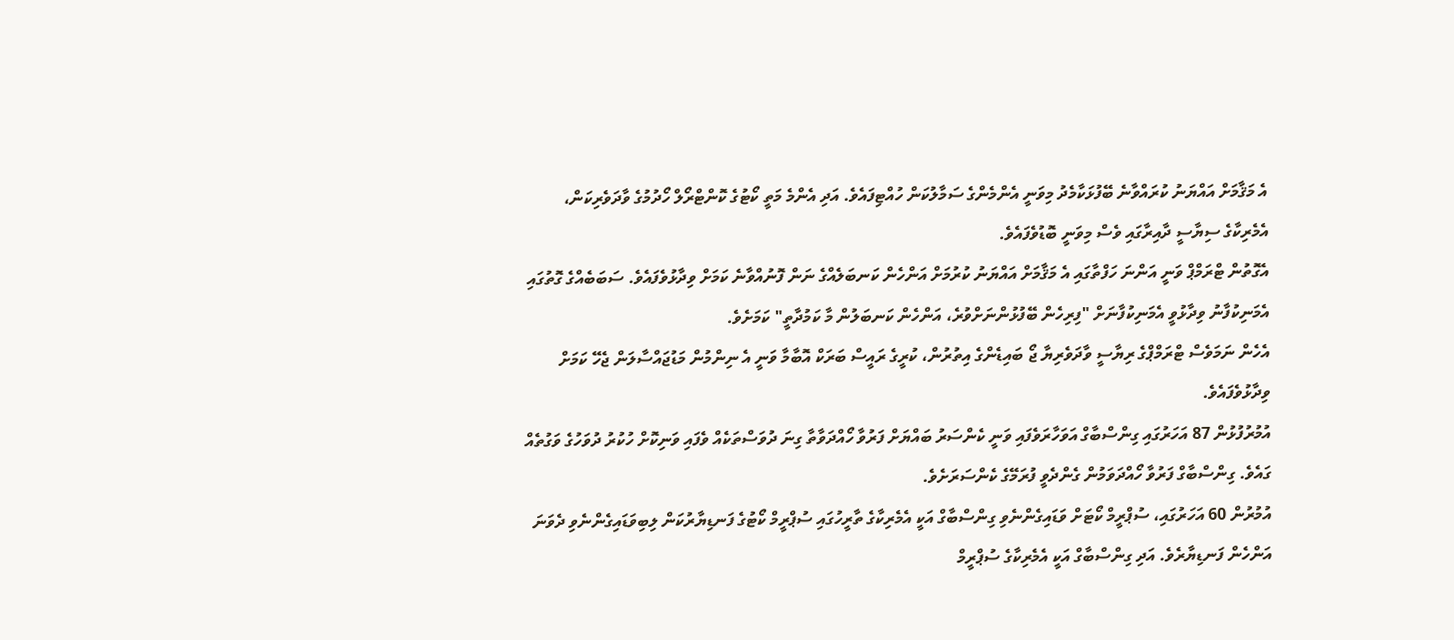އެ މަޤާމަށް އައްޔަނު ކުރައްވާނެ ބޭފުޅަކާމެދު މިވަނީ އެންމެންގެ ސަމާލުކަން ހުއްޓިފައެވެ. އަދި އެންމެ މަތީ ކޯޓުގެ ކޮންޓްރޯލް ހޯދުމުގެ ވާދަވެރިކަން، އެމެރިކާގެ ސިޔާސީ ދާއިރާގައި ވެސް މިވަނީ ބޮޑުވެފައެވެ.
އެގޮތުން ޓްރަމްޕް ވަނީ އަންނަ ހަފްތާގައި އެ މަޤާމަށް އައްޔަނު ކުރުމަށް އަންހެން ކަނބަލެއްގެ ނަން ފޮނުއްވާނެ ކަމަށް ވިދާޅުވެފައެވެ. ސަބަބެއްގެ ގޮތުގައި އެމަނިކުފާނު ވިދާޅުވީ އެމަނިކުފާނަށް "ފިރިހެން ބޭފުޅުންނަށްވުރެ، އަންހެން ކަނބަލުން މާ ކަމުދާތީ" ކަމަށެވެ.
އެހެން ނަމަވެސް ޓްރަމްޕްގެ ރިޔާސީ ވާދަވެރިޔާ ޖޯ ބައިޑެންގެ އިތުރުން، ކުރީގެ ރައީސް ބަރަކް އޮބާމާ ވަނީ އެ ނިންމުން މަޑުޖައްސާލަން ޖެހޭ ކަމަށް ވިދާޅުވެފައެވެ.
އުމުރުފުޅުން 87 އަހަރުގައި ގިންސްބާގް އަވަހާރަވެފައި ވަނީ ކެންސަރު ބައްޔަށް ފަރުވާ ހޯއްދަވާތާ ގިނަ ދުވަސްތަކެއް ވެފައި ވަނިކޮށް ހުކުރު ދުވަހުގެ ވަގުތެއް ގައެވެ. ގިންސްބާގް ފަރުވާ ހޯއްދަވަމުން ގެންދެވީ ފުރަމޭގެ ކެންސަރަށެވެ.
އުމުރުން 60 އަހަރުގައި، ސުޕްރީމް ކޯޓަށް ވަޑައިގެންނެވި ގިންސްބާގް އަކީ އެމެރިކާގެ ތާރީހުގައި ސުޕްރީމް ކޯޓުގެ ފަނޑިޔާރުކަން ލިބިވަޑައިގެންނެވި ދެވަނަ އަންހެން ފަނޑިޔާރެވެ. އަދި ގިންސްބާގް އަކީ އެމެރިކާގެ ސުޕްރީމް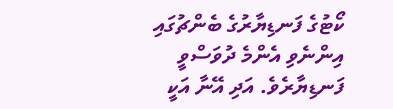ކޯޓުގެ ފަނޑިޔާރުގެ ބެންޗުގައި އިންނެވި އެންމެ ދުވަސްވީ ފަނޑިޔާރެވެ. އަދި އޭނާ އަކީ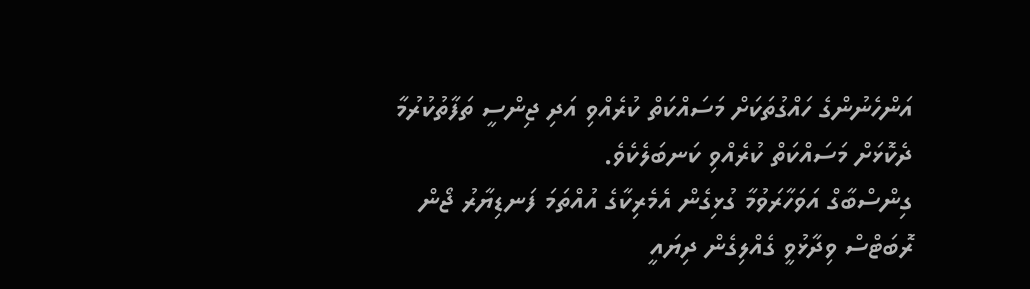އަންހެނުންގެ ހައްގުތަކަށް މަސައްކަތް ކުރެއްވި އަދި ޖިންސީ ތަފާތުކުރުމާ ދެކޮޅަށް މަސައްކަތް ކުރެއްވި ކަނބަލެކެވެ.
ގިންސްބާގް އަވަހާރަވުމާ ގުޅިގެން އެމެރިކާގެ އުއްތަމަ ފަނޑިޔާރު ޖޯން ރޮބަޓްސް ވިދާޅުވީ ގެއްލިގެން ދިޔައީ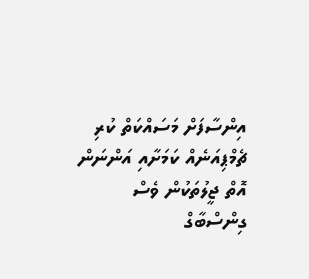އިންސާފަށް މަސައްކަތް ކުރި ޗެމްޕިއަނެއް ކަމަށާއި އަންނަން އޮތް ޖީލުތަކުން ވެސް ގިންސްބާގް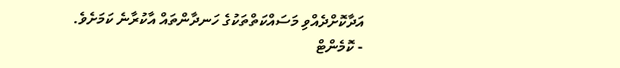އަދާކޮށްދެއްވި މަސައްކަތްތަކުގެ ހަނދާންތައް އާކުރާނެ ކަމަށެވެ.
- ކޮމެންޓް